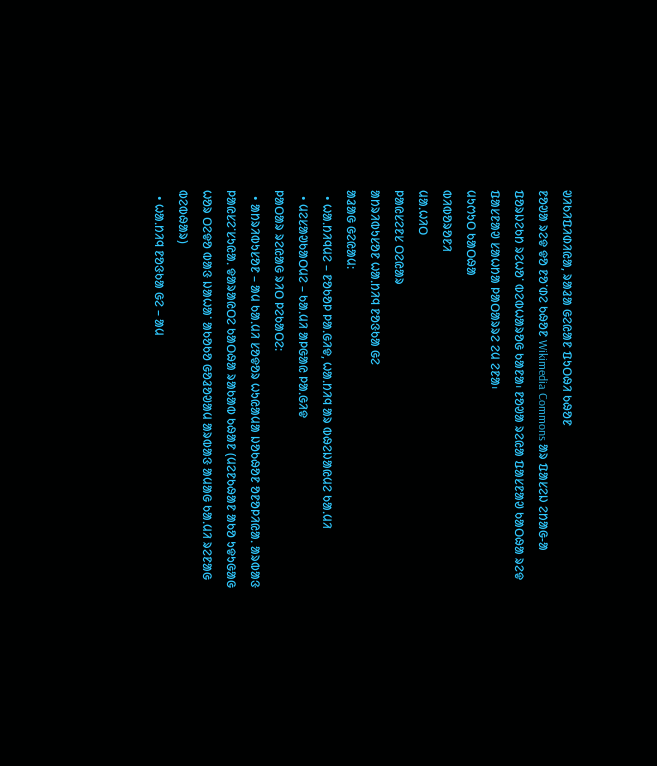ᱣᱤᱠᱤᱯᱤᱰᱤᱭᱟ, ᱨᱟᱲᱟ ᱜᱮᱭᱟᱱ ᱯᱩᱛᱷᱤ ᱠᱷᱚᱱ
ᱱᱚᱣᱟ ᱨᱮᱫ ᱫᱚ ᱱᱚᱸᱰᱮ ᱠᱷᱚᱱ Wikimedia Commons ᱟᱨ ᱯᱟᱥᱮᱡ ᱮᱴᱟᱜ-ᱟ ᱯᱚᱨᱡᱮᱠᱴ ᱨᱮᱦᱚᱸ ᱵᱮᱵᱦᱟᱨᱚᱜ ᱠᱟᱱᱟ᱾ ᱱᱚᱣᱟ ᱨᱮᱭᱟ ᱯᱟᱥᱱᱟᱣ ᱠᱟᱛᱷᱟ ᱨᱮᱫ ᱯᱟᱥᱱᱟᱣ ᱥᱟᱦᱴᱟ ᱞᱟᱛᱟᱨᱨᱮ ᱮᱢ ᱮᱱᱟ᱾
ᱢᱩᱬᱩᱛ ᱠᱟᱛᱷᱟ
ᱵᱤᱵᱚᱨᱚᱱᱤ
ᱢᱟᱹᱦᱤᱛ
ᱞᱟᱭᱥᱮᱱᱥ ᱛᱮᱭᱟᱨ
ᱟᱴᱨᱤᱵᱩᱥᱚᱱ ᱦᱟᱹᱴᱤᱧ ᱱᱚᱝᱠᱟ ᱜᱮ
ᱟᱲᱟᱜ ᱜᱮᱭᱟᱢ:
  • ᱦᱟᱹᱴᱤᱧᱢᱮ – ᱱᱚᱠᱚᱞ ᱞᱟᱹᱜᱤᱫ, ᱦᱟᱹᱴᱤᱧ ᱟᱨ ᱵᱷᱮᱡᱟᱭᱢᱮ ᱠᱟᱹᱢᱤ
  • ᱢᱮᱥᱟᱣᱠᱟᱛᱢᱮ – ᱠᱟᱹᱢᱤ ᱟᱞᱜᱟᱭ ᱞᱟᱹᱜᱤᱫ
ᱞᱟᱛᱟᱨ ᱨᱮᱭᱟᱜ ᱨᱤᱛ ᱞᱮᱠᱟᱛᱮ:
  • ᱟᱴᱨᱤᱵᱩᱥᱚᱱ – ᱟᱢ ᱠᱟᱹᱢᱤ ᱥᱚᱫᱚᱨ ᱦᱩᱭᱟᱢᱟ ᱡᱚᱠᱷᱚᱱ ᱚᱱᱚᱞᱤᱭᱟᱹ ᱟᱨᱵᱟᱝ ᱞᱟᱭᱥᱮᱸᱥᱩᱭᱟᱹ ᱫᱟᱨᱟᱭᱛᱮ ᱠᱟᱛᱷᱟ ᱨᱟᱠᱟᱵ ᱠᱷᱟᱱ (ᱢᱮᱱᱠᱷᱟᱱ ᱟᱠᱚ ᱩᱫᱩᱜᱟᱜ ᱦᱚᱨ ᱛᱮᱫᱚ ᱵᱟᱝ ᱡᱟᱦᱟᱸ ᱟᱠᱚᱠᱚ ᱜᱚᱲᱚᱣᱟᱢ ᱟᱨᱵᱟᱝ ᱟᱢᱟᱜ ᱠᱟᱹᱢᱤ ᱨᱮᱱᱟᱜ ᱵᱮᱵᱷᱟᱨ)
  • ᱦᱟᱹᱴᱤᱧ ᱱᱚᱝᱠᱟ ᱜᱮ – ᱟᱢ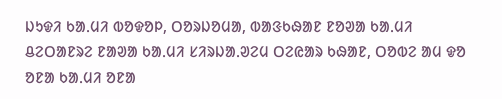ᱡᱩᱫᱤ ᱠᱟᱹᱢᱤ ᱵᱚᱫᱚᱞ, ᱛᱚᱨᱡᱚᱢᱟ, ᱵᱟᱝᱠᱷᱟᱱ ᱱᱚᱣᱟ ᱠᱟᱹᱢᱤ ᱪᱮᱛᱟᱱᱨᱮ ᱱᱟᱣᱟ ᱠᱟᱹᱢᱤ ᱥᱤᱨᱡᱟᱹᱣᱮᱢ ᱛᱮᱭᱟᱨ ᱠᱷᱟᱱ, ᱛᱚᱵᱮ ᱟᱢ ᱫᱚ ᱚᱱᱟ ᱠᱟᱹᱢᱤ ᱚᱱᱟ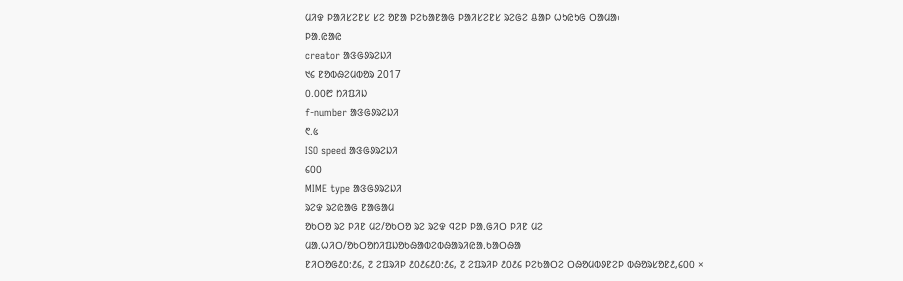ᱢᱤᱫ ᱞᱟᱤᱥᱮᱱᱥ ᱥᱮ ᱚᱱᱟ ᱞᱮᱠᱟᱱᱟᱜ ᱞᱟᱤᱥᱮᱱᱥ ᱨᱮᱜᱮ ᱪᱟᱞ ᱦᱩᱭᱩᱜ ᱛᱟᱢᱟ᱾
ᱞᱟ.ᱭᱟᱭ
creator ᱟᱝᱜᱽᱨᱮᱡᱤ
᱑᱔ ᱱᱚᱵᱷᱮᱢᱵᱚᱨ 2017
᱐.᱐᱐᱘ ᱴᱤᱯᱤᱡ
f-number ᱟᱝᱜᱽᱨᱮᱡᱤ
᱖.᱕
ISO speed ᱟᱝᱜᱽᱨᱮᱡᱤ
᱔᱐᱐
MIME type ᱟᱝᱜᱽᱨᱮᱡᱤ
ᱨᱮᱫ ᱨᱮᱭᱟᱜ ᱱᱟᱜᱟᱢ
ᱚᱠᱛᱚ ᱨᱮ ᱞᱤᱱ ᱢᱮ/ᱚᱠᱛᱚ ᱨᱮ ᱨᱮᱫ ᱧᱮᱞ ᱞᱟᱹᱜᱤᱛ ᱞᱤᱱ ᱢᱮ
ᱢᱟᱹᱦᱤᱛ/ᱚᱠᱛᱚᱴᱤᱯᱡᱚᱠᱷᱟᱵᱮᱵᱷᱟᱨᱤᱭᱟᱹᱠᱟᱛᱷᱟ
ᱱᱤᱛᱚᱜ᱒᱐:᱒᱔, ᱗ ᱮᱯᱨᱤᱞ ᱒᱐᱒᱔᱒᱐:᱒᱔, ᱗ ᱮᱯᱨᱤᱞ ᱒᱐᱒᱔ ᱞᱮᱠᱟᱛᱮ ᱛᱷᱚᱢᱵᱽᱱᱮᱞ ᱵᱷᱚᱨᱥᱚᱱ᱒,᱔᱐᱐ ×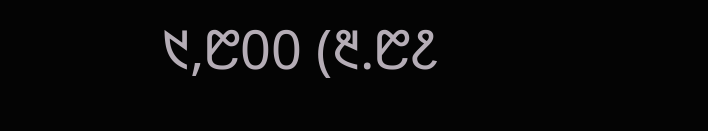᱑,᱘᱐᱐ (᱓.᱘᱒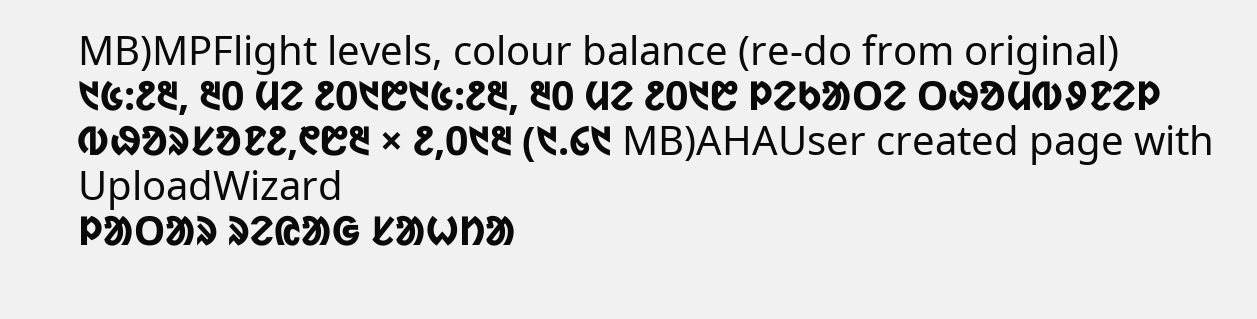MB)MPFlight levels, colour balance (re-do from original)
᱑᱕:᱒᱓, ᱓᱐ ᱢᱮ ᱒᱐᱑᱘᱑᱕:᱒᱓, ᱓᱐ ᱢᱮ ᱒᱐᱑᱘ ᱞᱮᱠᱟᱛᱮ ᱛᱷᱚᱢᱵᱽᱱᱮᱞ ᱵᱷᱚᱨᱥᱚᱱ᱒,᱖᱘᱓ × ᱒,᱐᱑᱓ (᱑.᱔᱑ MB)AHAUser created page with UploadWizard
ᱞᱟᱛᱟᱨ ᱨᱮᱭᱟᱜ ᱥᱟᱦᱴᱟ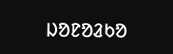ᱡᱚᱱᱚᱲᱠᱚ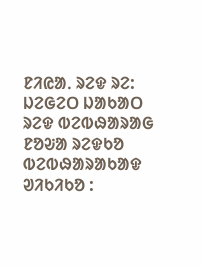ᱱᱤᱭᱟᱹ ᱨᱮᱫ ᱨᱮ:
ᱡᱮᱜᱮᱛ ᱡᱟᱠᱟᱛ ᱨᱮᱫ ᱵᱮᱵᱷᱟᱨᱟᱜ
ᱱᱚᱶᱟ ᱨᱮᱫᱠᱚ ᱵᱮᱵᱷᱟᱨᱟᱠᱟᱫ ᱣᱤᱠᱤᱠᱚ :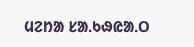ᱢᱮᱴᱟ ᱥᱟᱹᱠᱷᱭᱟᱹᱛ